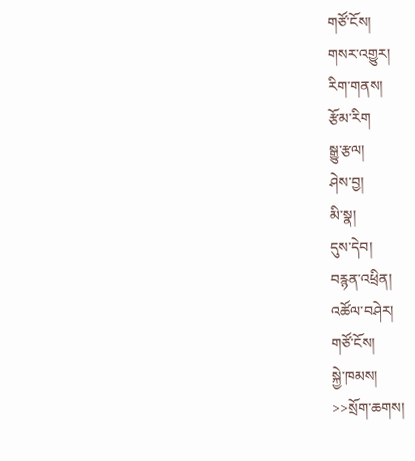གཙོ་ངོས།
གསར་འགྱུར།
རིག་གནས།
རྩོམ་རིག
སྒྱུ་རྩལ།
ཤེས་བྱ།
མི་སྣ།
དུས་དེབ།
བརྙན་འཕྲིན།
འཚོལ་བཤེར།
གཙོ་ངོས།
སྐྱེ་ཁམས།
>>སྲོག་ཆགས།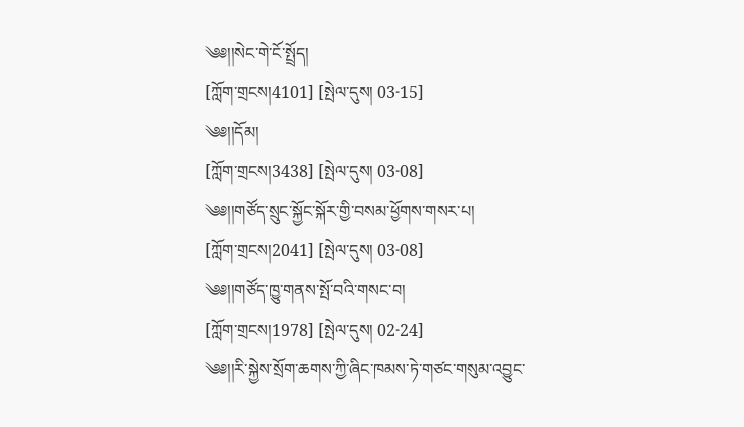༄༅།།སེང་གེ་ངོ་སྤྲོད།
[ཀློག་གྲངས།4101] [སྤེལ་དུས། 03-15]
༄༅།།དོམ།
[ཀློག་གྲངས།3438] [སྤེལ་དུས། 03-08]
༄༅།།གཙོད་སྲུང་སྐྱོང་སྐོར་གྱི་བསམ་ཕྱོགས་གསར་པ།
[ཀློག་གྲངས།2041] [སྤེལ་དུས། 03-08]
༄༅།།གཙོད་ཁྱུ་གནས་སྤོ་བའི་གསང་བ།
[ཀློག་གྲངས།1978] [སྤེལ་དུས། 02-24]
༄༅།།རི་སྐྱེས་སྲོག་ཆགས་ཀྱི་ཞིང་ཁམས་ཏེ་གཙང་གསུམ་འབྱུང་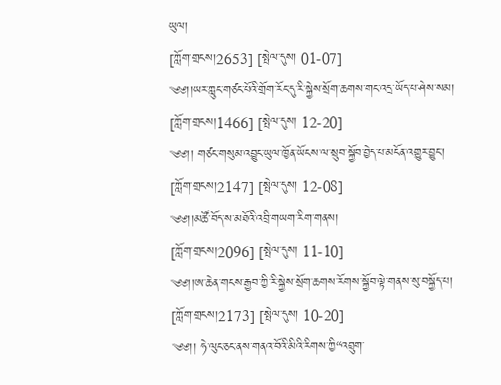ཡུལ།
[ཀློག་གྲངས།2653] [སྤེལ་དུས། 01-07]
༄༅།།ཡར་ཀླུང་གཙང་པོའི་གྲོག་རོང་དུ་རི་སྐྱེས་སྲོག་ཆགས་གང་འདྲ་ཡོད་པ་ཤེས་སམ།
[ཀློག་གྲངས།1466] [སྤེལ་དུས། 12-20]
༄༅།། གཙང་གསུམ་འབྱུང་ཡུལ་ཁྱོན་ཡོངས་ལ་སྲུབ་སྐྱོབ་བྱེད་པ་མངོན་འགྱུར་བྱུང་།
[ཀློག་གྲངས།2147] [སྤེལ་དུས། 12-08]
༄༅།།མཚོ་བོད་ས་མཐོའི་འབྲི་གཡག་རིག་གནས།
[ཀློག་གྲངས།2096] [སྤེལ་དུས། 11-10]
༄༅།།ཨ་ཆེན་གངས་རྒྱབ་ཀྱི་རི་སྐྱེས་སྲོག་ཆགས་རོགས་སྐྱོབ་ལྟེ་གནས་སུ་བསྐྱོད་པ།
[ཀློག་གྲངས།2173] [སྤེལ་དུས། 10-20]
༄༅།། ཧེ་ལུང་ཅང་ནས་གནའ་བོའི་མིའི་རིགས་ཀྱི“འབྲུག་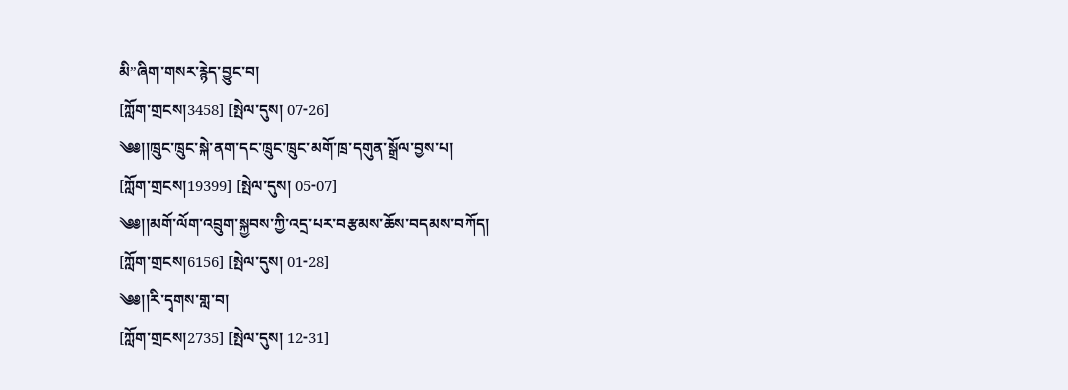མི”ཞིག་གསར་རྙེད་བྱུང་བ།
[ཀློག་གྲངས།3458] [སྤེལ་དུས། 07-26]
༄༅།།ཁྲུང་ཁྲུང་སྐེ་ནག་དང་ཁྲུང་ཁྲུང་མགོ་ཁྲ་དགུན་སྒྲོལ་བྱས་པ།
[ཀློག་གྲངས།19399] [སྤེལ་དུས། 05-07]
༄༅།།མགོ་ལོག་འབྲུག་སྐྱབས་ཀྱི་འདྲ་པར་བརྩམས་ཆོས་བདམས་བཀོད།
[ཀློག་གྲངས།6156] [སྤེལ་དུས། 01-28]
༄༅།།རི་དྭགས་གླ་བ།
[ཀློག་གྲངས།2735] [སྤེལ་དུས། 12-31]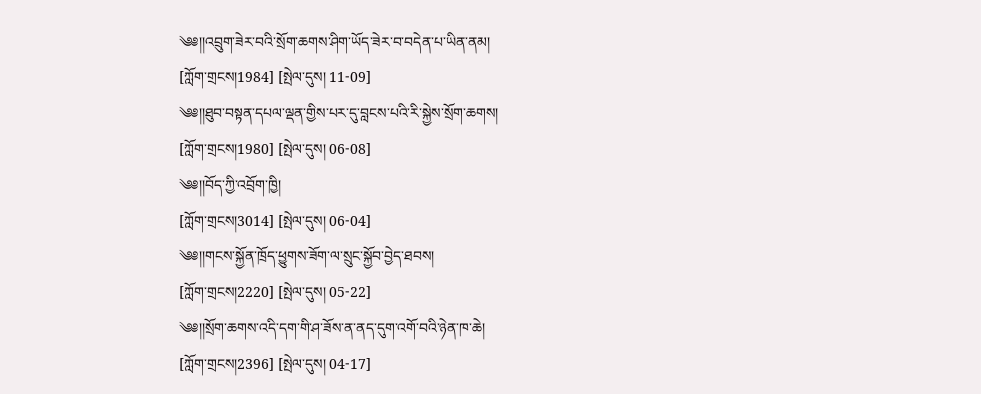༄༅།།འབྲུག་ཟེར་བའི་སྲོག་ཆགས་ཤིག་ཡོད་ཟེར་བ་བདེན་པ་ཡིན་ནམ།
[ཀློག་གྲངས།1984] [སྤེལ་དུས། 11-09]
༄༅།།ཐུབ་བསྟན་དཔལ་ལྡན་གྱིས་པར་དུ་བླངས་པའི་རི་སྐྱེས་སྲོག་ཆགས།
[ཀློག་གྲངས།1980] [སྤེལ་དུས། 06-08]
༄༅།།བོད་ཀྱི་འབྲོག་ཁྱི།
[ཀློག་གྲངས།3014] [སྤེལ་དུས། 06-04]
༄༅།།གངས་སྐྱོན་ཁྲོད་ཕྱུགས་ཟོག་ལ་སྲུང་སྐྱོབ་བྱེད་ཐབས།
[ཀློག་གྲངས།2220] [སྤེལ་དུས། 05-22]
༄༅།།སྲོག་ཆགས་འདི་དག་གི་ཤ་ཟོས་ན་ནད་དུག་འགོ་བའི་ཉེན་ཁ་ཆེ།
[ཀློག་གྲངས།2396] [སྤེལ་དུས། 04-17]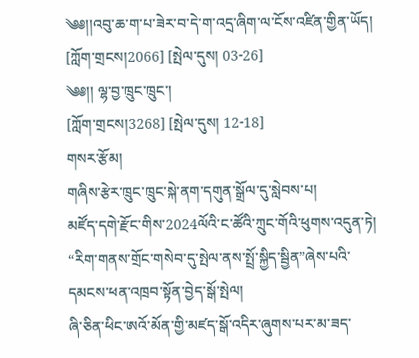༄༅།།འབུ་ཆ་ག་པ་ཟེར་བ་དེ་ག་འདྲ་ཞིག་ལ་ངོས་འཛིན་གྱིན་ཡོད།
[ཀློག་གྲངས།2066] [སྤེལ་དུས། 03-26]
༄༅།། ལྷ་བྱ་ཁྲུང་ཁྲུང་།
[ཀློག་གྲངས།3268] [སྤེལ་དུས། 12-18]
གསར་རྩོམ།
གཞིས་རྩེར་ཁྲུང་ཁྲུང་སྐེ་ནག་དགུན་སྒྲོལ་དུ་སླེབས་པ།
མཛོད་དགེ་རྫོང་གིས་2024ལོའི་ང་ཚོའི་ཀྲུང་གོའི་ཕུགས་འདུན་ཏེ། “རིག་གནས་གྲོང་གསེབ་དུ་སྤེལ་ནས་སྤྲོ་སྐྱིད་སྦྱིན”ཞེས་པའི་དམངས་ཕན་འཁྲབ་སྟོན་བྱེད་སྒོ་སྤེལ།
ཞི་ཅིན་ཕིང་ཨའོ་མོན་གྱི་མཛད་སྒོ་འདིར་ཞུགས་པར་མ་ཟད་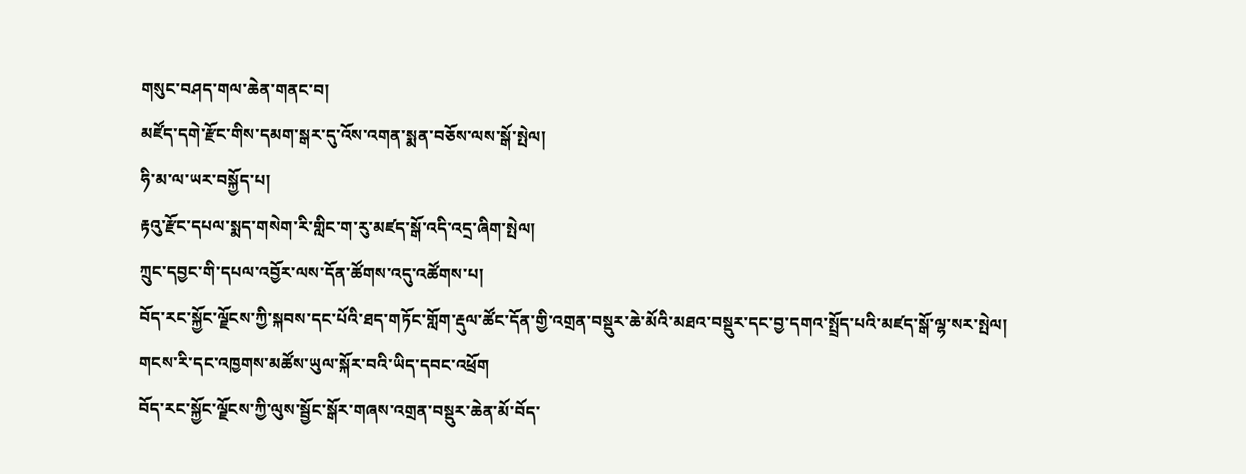གསུང་བཤད་གལ་ཆེན་གནང་བ།
མཛོད་དགེ་རྫོང་གིས་དམག་སྒར་དུ་འོས་འགན་སྨན་བཅོས་ལས་སྒོ་སྤེལ།
ཧི་མ་ལ་ཡར་བསྐྱོད་པ།
རྟའུ་རྫོང་དཔལ་སྨད་གསེག་རི་གླིང་ག་རུ་མཛད་སྒོ་འདི་འདྲ་ཞིག་སྤེལ།
ཀྲུང་དབྱང་གི་དཔལ་འབྱོར་ལས་དོན་ཚོགས་འདུ་འཚོགས་པ།
བོད་རང་སྐྱོང་ལྗོངས་ཀྱི་སྐབས་དང་པོའི་ཐད་གཏོང་གློག་རྡུལ་ཚོང་དོན་གྱི་འགྲན་བསྡུར་ཆེ་མོའི་མཐའ་བསྡུར་དང་བྱ་དགའ་སྤྲོད་པའི་མཛད་སྒོ་ལྷ་སར་སྤེལ།
གངས་རི་དང་འཁྱགས་མཚོས་ཡུལ་སྐོར་བའི་ཡིད་དབང་འཕྲོག
བོད་རང་སྐྱོང་ལྗོངས་ཀྱི་ལུས་སྦྱོང་སྒོར་གཞས་འགྲན་བསྡུར་ཆེན་མོ་བོད་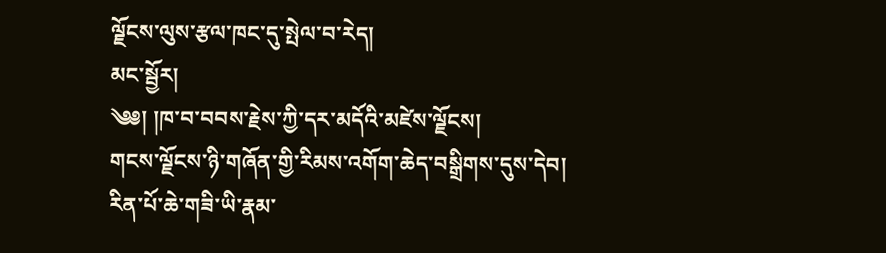ལྗོངས་ལུས་རྩལ་ཁང་དུ་སྤེལ་བ་རེད།
མང་སྦྱོར།
༄༅། །ཁ་བ་བབས་རྗེས་ཀྱི་དར་མདོའི་མཛེས་ལྗོངས།
གངས་ལྗོངས་ཉི་གཞོན་གྱི་རིམས་འགོག་ཆེད་བསྒྲིགས་དུས་དེབ།
རིན་པོ་ཆེ་གཟི་ཡི་རྣམ་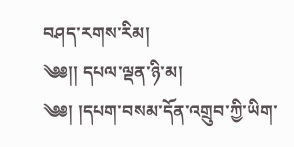བཤད་རགས་རིམ།
༄༅།། དཔལ་ལྡན་ཉི་མ།
༄༅། །དཔག་བསམ་དོན་འགྲུབ་ཀྱི་ཡིག་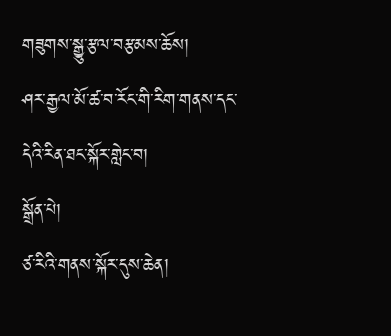གཟུགས་སྒྱུ་རྩལ་བརྩམས་ཆོས།
ཤར་རྒྱལ་མོ་ཚ་བ་རོང་གི་རིག་གནས་དང་དེའི་རིན་ཐང་སྐོར་གླེང་བ།
སྒྲོན་པེ།
ཙ་རིའི་གནས་སྐོར་དུས་ཆེན།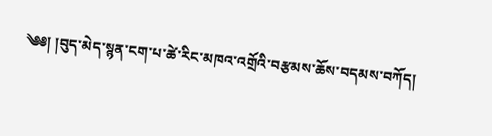༄༅། །བུད་མེད་སྙན་ངག་པ་ཚེ་རིང་མཁའ་འགྲོའི་བརྩམས་ཆོས་བདམས་བཀོད།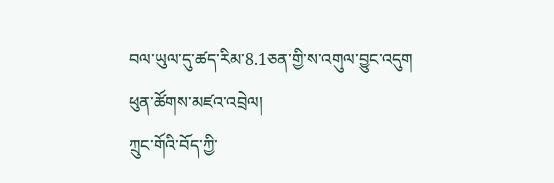བལ་ཡུལ་དུ་ཚད་རིམ་8.1ཅན་གྱི་ས་འགུལ་བྱུང་འདུག
ཕུན་ཚོགས་མཛའ་འབྲེལ།
ཀྲུང་གོའི་བོད་ཀྱི་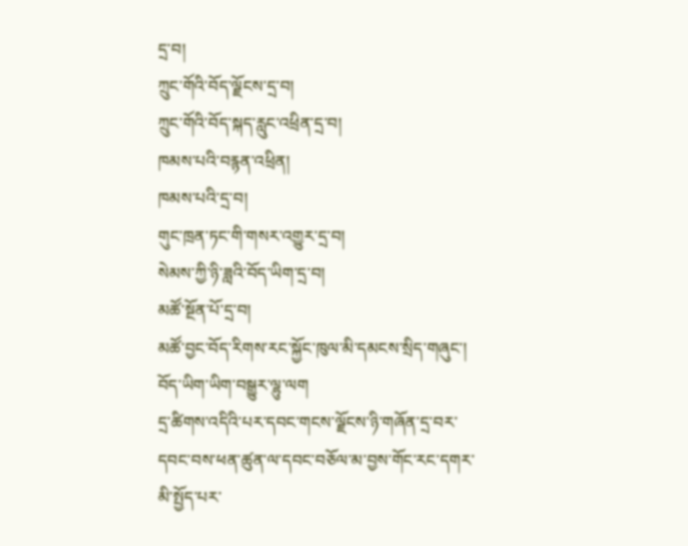དྲ་བ།
ཀྲུང་གོའི་བོད་ལྗོངས་དྲ་བ།
ཀྲུང་གོའི་བོད་སྐད་རླུང་འཕྲིན་དྲ་བ།
ཁམས་པའི་བརྙན་འཕྲིན།
ཁམས་པའི་དྲ་བ།
གུང་ཁྲན་ཏང་གི་གསར་འགྱུར་དྲ་བ།
སེམས་ཀྱི་ཉི་ཟླའི་བོད་ཡིག་དྲ་བ།
མཚོ་སྔོན་པོ་དྲ་བ།
མཚོ་བྱང་བོད་རིགས་རང་སྐྱོང་ཁུལ་མི་དམངས་སྲིད་གཞུང་།
བོད་ཡིག་ཡིག་བསྒྱུར་ལྷུ་ལག
དྲ་ཚིགས་འདིའི་པར་དབང་གངས་ལྗོངས་ཉི་གཞོན་དྲ་བར་དབང་བས་ཕན་ཚུན་ལ་དབང་བཅོལ་མ་བྱས་གོང་རང་དགར་མི་སྤྱོད་པར་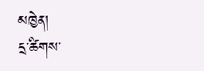མཁྱེན།
དྲ་ཚིགས་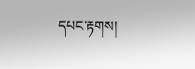དཔང་རྟགས།